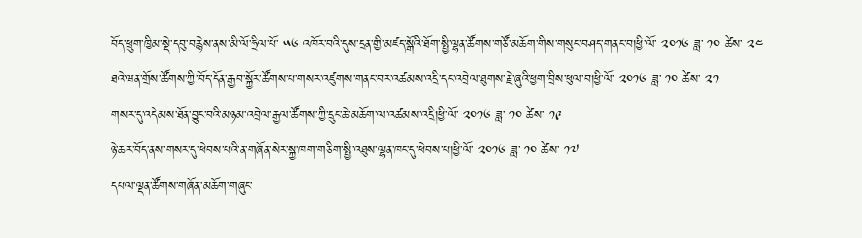བོད་ཕྲུག་ཁྱིམ་སྡེ་དབུ་བརྙེས་ནས་མི་ལོ་ཧྲིལ་པོ་ ༥༦ འཁོར་བའི་དུས་དྲན་གྱི་མཛད་སྒོའི་ཐོག་སྤྱི་ལྷན་ཚོགས་གཙོ་མཆོག་གིས་གསུང་བཤད་གནང་བ།ཕྱི་ལོ་ ༢༠༡༦ ཟླ་ ༡༠ ཚེས་ ༢༤
ཐའེ་ཝན་གྲོས་ཚོགས་ཀྱི་བོད་དོན་རྒྱབ་སྐྱོར་ཚོགས་པ་གསར་འཛུགས་གནང་བར་འཚམས་འདྲི་དང་འབྲེལ་ཐུགས་རྗེ་ཞུའི་ཕྱག་བྲིས་ཕུལ་བ།ཕྱི་ལོ་ ༢༠༡༦ ཟླ་ ༡༠ ཚེས་ ༢༡
གསར་དུ་འདེམས་ཐོན་བྱུང་བའི་མཉམ་འབྲེལ་རྒྱལ་ཚོགས་ཀྱི་དྲུང་ཆེ་མཆོག་ལ་འཚམས་འདྲི།ཕྱི་ལོ་ ༢༠༡༦ ཟླ་ ༡༠ ཚེས་ ༡༩
ཉེ་ཆར་བོད་ནས་གསར་དུ་ཕེབས་པའི་ན་གཞོན་སེར་སྐྱ་ཁག་གཅིག་སྤྱི་འཐུས་ལྷན་ཁང་དུ་ཕེབས་པ།ཕྱི་ལོ་ ༢༠༡༦ ཟླ་ ༡༠ ཚེས་ ༡༧
དཔལ་ལྡན་ཚོགས་གཞོན་མཆོག་གཞུང་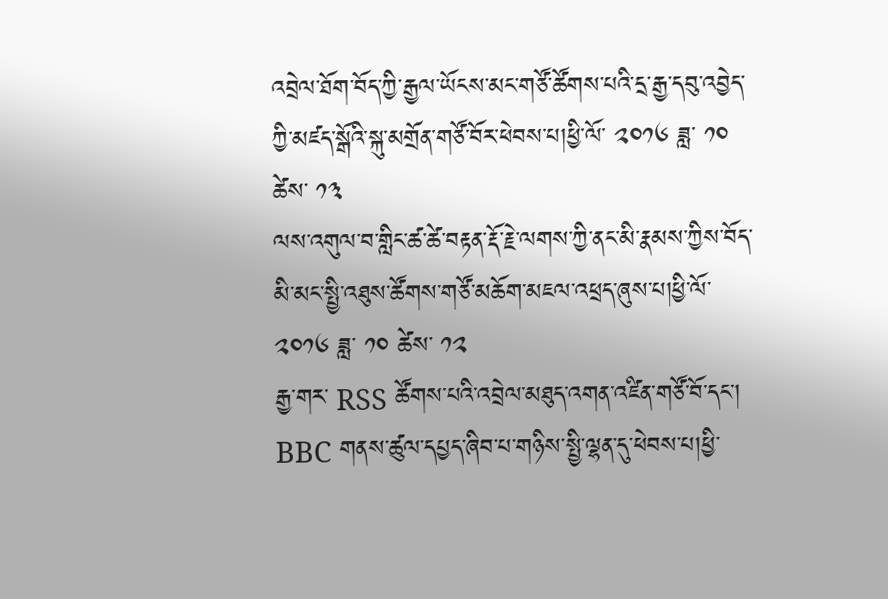འབྲེལ་ཐོག་བོད་ཀྱི་རྒྱལ་ཡོངས་མང་གཙོ་ཚོགས་པའི་དྲ་རྒྱ་དབུ་འབྱེད་ཀྱི་མཛད་སྒོའི་སྐུ་མགྲོན་གཙོ་བོར་ཕེབས་པ།ཕྱི་ལོ་ ༢༠༡༦ ཟླ་ ༡༠ ཚེས་ ༡༣
ལས་འགུལ་བ་གླིང་ཚ་ཚེ་བརྟན་རྡོ་རྗེ་ལགས་ཀྱི་ནང་མི་རྣམས་ཀྱིས་བོད་མི་མང་སྤྱི་འཐུས་ཚོགས་གཙོ་མཆོག་མཇལ་འཕྲད་ཞུས་པ།ཕྱི་ལོ་ ༢༠༡༦ ཟླ་ ༡༠ ཚེས་ ༡༢
རྒྱ་གར་ RSS ཚོགས་པའི་འབྲེལ་མཐུད་འགན་འཛིན་གཙོ་བོ་དང་། BBC གནས་ཚུལ་དཔྱད་ཞིབ་པ་གཉིས་སྤྱི་ལྷན་དུ་ཕེབས་པ།ཕྱི་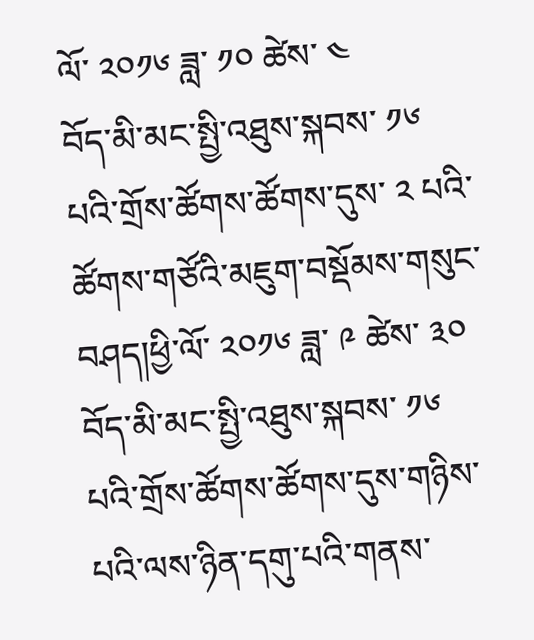ལོ་ ༢༠༡༦ ཟླ་ ༡༠ ཚེས་ ༤
བོད་མི་མང་སྤྱི་འཐུས་སྐབས་ ༡༦ པའི་གྲོས་ཚོགས་ཚོགས་དུས་ ༢ པའི་ཚོགས་གཙོའི་མཇུག་བསྡོམས་གསུང་བཤད།ཕྱི་ལོ་ ༢༠༡༦ ཟླ་ ༩ ཚེས་ ༣༠
བོད་མི་མང་སྤྱི་འཐུས་སྐབས་ ༡༦ པའི་གྲོས་ཚོགས་ཚོགས་དུས་གཉིས་པའི་ལས་ཉིན་དགུ་པའི་གནས་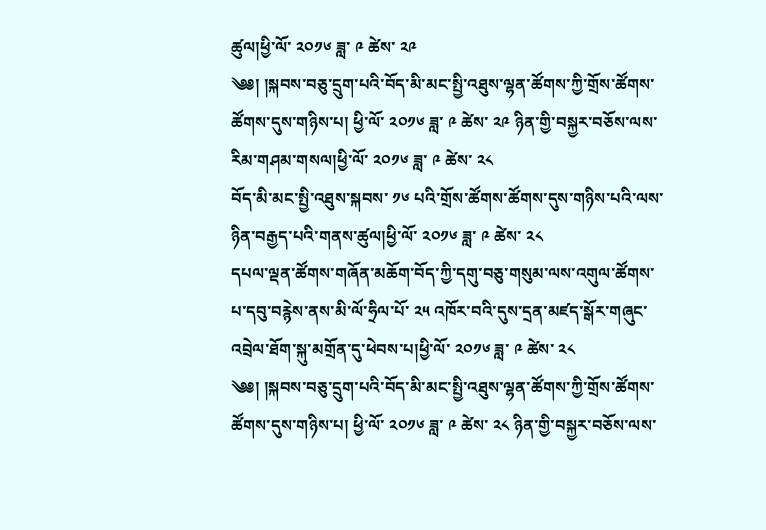ཚུལ།ཕྱི་ལོ་ ༢༠༡༦ ཟླ་ ༩ ཚེས་ ༢༩
༄༅། །སྐབས་བཅུ་དྲུག་པའི་བོད་མི་མང་སྤྱི་འཐུས་ལྷན་ཚོགས་ཀྱི་གྲོས་ཚོགས་ཚོགས་དུས་གཉིས་པ། ཕྱི་ལོ་ ༢༠༡༦ ཟླ་ ༩ ཚེས་ ༢༩ ཉིན་གྱི་བསྐྱར་བཅོས་ལས་རིམ་གཤམ་གསལ།ཕྱི་ལོ་ ༢༠༡༦ ཟླ་ ༩ ཚེས་ ༢༨
བོད་མི་མང་སྤྱི་འཐུས་སྐབས་ ༡༦ པའི་གྲོས་ཚོགས་ཚོགས་དུས་གཉིས་པའི་ལས་ཉིན་བརྒྱད་པའི་གནས་ཚུལ།ཕྱི་ལོ་ ༢༠༡༦ ཟླ་ ༩ ཚེས་ ༢༨
དཔལ་ལྡན་ཚོགས་གཞོན་མཆོག་བོད་ཀྱི་དགུ་བཅུ་གསུམ་ལས་འགུལ་ཚོགས་པ་དབུ་བརྙེས་ནས་མི་ལོ་ཧྲིལ་པོ་ ༢༥ འཁོར་བའི་དུས་དྲན་མཛད་སྒོར་གཞུང་འབྲེལ་ཐོག་སྐུ་མགྲོན་དུ་ཕེབས་པ།ཕྱི་ལོ་ ༢༠༡༦ ཟླ་ ༩ ཚེས་ ༢༨
༄༅། །སྐབས་བཅུ་དྲུག་པའི་བོད་མི་མང་སྤྱི་འཐུས་ལྷན་ཚོགས་ཀྱི་གྲོས་ཚོགས་ཚོགས་དུས་གཉིས་པ། ཕྱི་ལོ་ ༢༠༡༦ ཟླ་ ༩ ཚེས་ ༢༨ ཉིན་གྱི་བསྐྱར་བཅོས་ལས་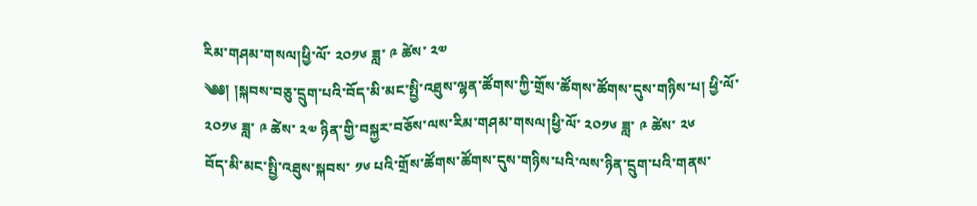རིམ་གཤམ་གསལ།ཕྱི་ལོ་ ༢༠༡༦ ཟླ་ ༩ ཚེས་ ༢༧
༄༅། །སྐབས་བཅུ་དྲུག་པའི་བོད་མི་མང་སྤྱི་འཐུས་ལྷན་ཚོགས་ཀྱི་གྲོས་ཚོགས་ཚོགས་དུས་གཉིས་པ། ཕྱི་ལོ་ ༢༠༡༦ ཟླ་ ༩ ཚེས་ ༢༧ ཉིན་གྱི་བསྐྱར་བཅོས་ལས་རིམ་གཤམ་གསལ།ཕྱི་ལོ་ ༢༠༡༦ ཟླ་ ༩ ཚེས་ ༢༦
བོད་མི་མང་སྤྱི་འཐུས་སྐབས་ ༡༦ པའི་གྲོས་ཚོགས་ཚོགས་དུས་གཉིས་པའི་ལས་ཉིན་དྲུག་པའི་གནས་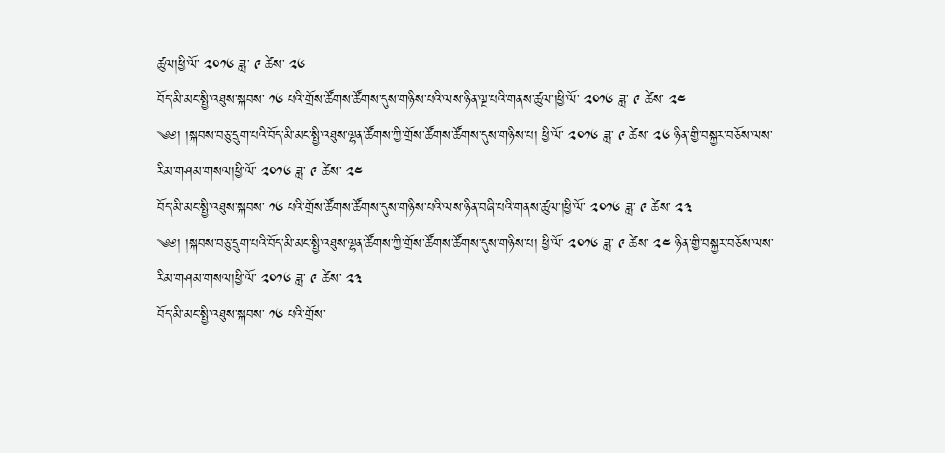ཚུལ།ཕྱི་ལོ་ ༢༠༡༦ ཟླ་ ༩ ཚེས་ ༢༦
བོད་མི་མང་སྤྱི་འཐུས་སྐབས་ ༡༦ པའི་གྲོས་ཚོགས་ཚོགས་དུས་གཉིས་པའི་ལས་ཉིན་ལྔ་པའི་གནས་ཚུལ་།ཕྱི་ལོ་ ༢༠༡༦ ཟླ་ ༩ ཚེས་ ༢༤
༄༅། །སྐབས་བཅུ་དྲུག་པའི་བོད་མི་མང་སྤྱི་འཐུས་ལྷན་ཚོགས་ཀྱི་གྲོས་ཚོགས་ཚོགས་དུས་གཉིས་པ། ཕྱི་ལོ་ ༢༠༡༦ ཟླ་ ༩ ཚེས་ ༢༦ ཉིན་གྱི་བསྐྱར་བཅོས་ལས་རིམ་གཤམ་གསལ།ཕྱི་ལོ་ ༢༠༡༦ ཟླ་ ༩ ཚེས་ ༢༤
བོད་མི་མང་སྤྱི་འཐུས་སྐབས་ ༡༦ པའི་གྲོས་ཚོགས་ཚོགས་དུས་གཉིས་པའི་ལས་ཉིན་བཞི་པའི་གནས་ཚུལ་།ཕྱི་ལོ་ ༢༠༡༦ ཟླ་ ༩ ཚེས་ ༢༣
༄༅། །སྐབས་བཅུ་དྲུག་པའི་བོད་མི་མང་སྤྱི་འཐུས་ལྷན་ཚོགས་ཀྱི་གྲོས་ཚོགས་ཚོགས་དུས་གཉིས་པ། ཕྱི་ལོ་ ༢༠༡༦ ཟླ་ ༩ ཚེས་ ༢༤ ཉིན་གྱི་བསྐྱར་བཅོས་ལས་རིམ་གཤམ་གསལ།ཕྱི་ལོ་ ༢༠༡༦ ཟླ་ ༩ ཚེས་ ༢༣
བོད་མི་མང་སྤྱི་འཐུས་སྐབས་ ༡༦ པའི་གྲོས་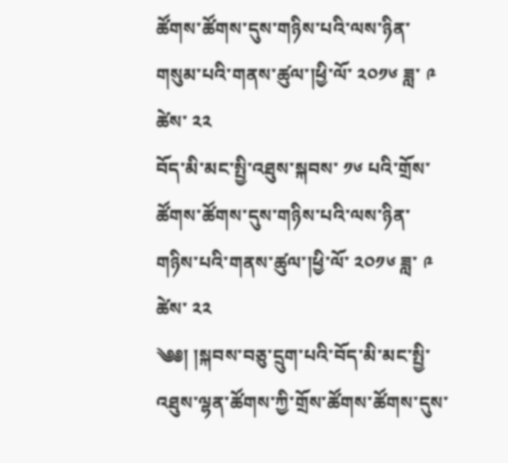ཚོགས་ཚོགས་དུས་གཉིས་པའི་ལས་ཉིན་གསུམ་པའི་གནས་ཚུལ་།ཕྱི་ལོ་ ༢༠༡༦ ཟླ་ ༩ ཚེས་ ༢༢
བོད་མི་མང་སྤྱི་འཐུས་སྐབས་ ༡༦ པའི་གྲོས་ཚོགས་ཚོགས་དུས་གཉིས་པའི་ལས་ཉིན་གཉིས་པའི་གནས་ཚུལ་།ཕྱི་ལོ་ ༢༠༡༦ ཟླ་ ༩ ཚེས་ ༢༢
༄༅། །སྐབས་བཅུ་དྲུག་པའི་བོད་མི་མང་སྤྱི་འཐུས་ལྷན་ཚོགས་ཀྱི་གྲོས་ཚོགས་ཚོགས་དུས་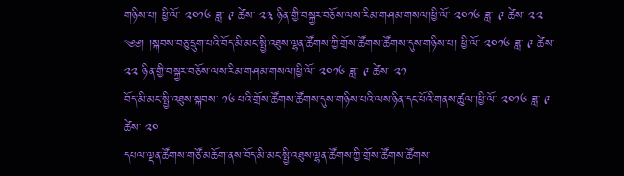གཉིས་པ། ཕྱི་ལོ་ ༢༠༡༦ ཟླ་ ༩ ཚེས་ ༢༣ ཉིན་གྱི་བསྐྱར་བཅོས་ལས་རིམ་གཤམ་གསལ།ཕྱི་ལོ་ ༢༠༡༦ ཟླ་ ༩ ཚེས་ ༢༢
༄༅། །སྐབས་བཅུ་དྲུག་པའི་བོད་མི་མང་སྤྱི་འཐུས་ལྷན་ཚོགས་ཀྱི་གྲོས་ཚོགས་ཚོགས་དུས་གཉིས་པ། ཕྱི་ལོ་ ༢༠༡༦ ཟླ་ ༩ ཚེས་ ༢༢ ཉིན་གྱི་བསྐྱར་བཅོས་ལས་རིམ་གཤམ་གསལ།ཕྱི་ལོ་ ༢༠༡༦ ཟླ་ ༩ ཚེས་ ༢༡
བོད་མི་མང་སྤྱི་འཐུས་སྐབས་ ༡༦ པའི་གྲོས་ཚོགས་ཚོགས་དུས་གཉིས་པའི་ལས་ཉིན་དང་པོའི་གནས་ཚུལ་།ཕྱི་ལོ་ ༢༠༡༦ ཟླ་ ༩ ཚེས་ ༢༠
དཔལ་ལྡན་ཚོགས་གཙོ་མཆོག་ནས་བོད་མི་མང་སྤྱི་འཐུས་ལྷན་ཚོགས་ཀྱི་གྲོས་ཚོགས་ཚོགས་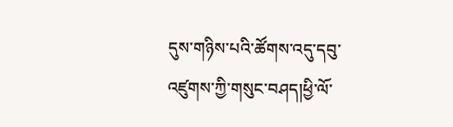དུས་གཉིས་པའི་ཚོགས་འདུ་དབུ་འཛུགས་ཀྱི་གསུང་བཤད།ཕྱི་ལོ་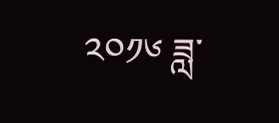༢༠༡༦ ཟླ་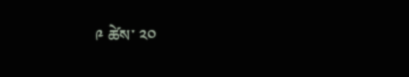༩ ཚེས་ ༢༠